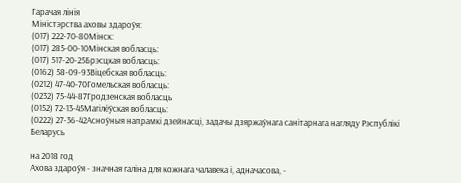Гарачая лінія
Міністэрства аховы здароўя:
(017) 222-70-80Мінск:
(017) 285-00-10Мінская вобласць:
(017) 517-20-25Брэсцкая вобласць:
(0162) 58-09-93Віцебская вобласць:
(0212) 47-40-70Гомельская вобласць:
(0232) 75-44-87Гродзенская вобласць
(0152) 72-13-45Магілёўская вобласць:
(0222) 27-36-42Асноўныя напрамкі дзейнасці, задачы дзяржаўнага санітарнага нагляду Рэспублікі Беларусь

на 2018 год
Ахова здароўя - значная галіна для кожнага чалавека і, адначасова, -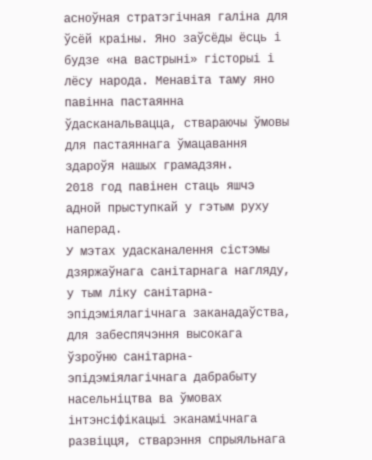асноўная стратэгічная галіна для ўсёй краіны. Яно заўсёды ёсць і будзе «на вастрыні» гісторыі і лёсу народа. Менавіта таму яно павінна пастаянна ўдасканальвацца, ствараючы ўмовы для пастаяннага ўмацавання здароўя нашых грамадзян.
2018 год павінен стаць яшчэ адной прыступкай у гэтым руху наперад.
У мэтах удасканалення сістэмы дзяржаўнага санітарнага нагляду, у тым ліку санітарна-эпідэміялагічнага заканадаўства, для забеспячэння высокага ўзроўню санітарна-эпідэміялагічнага дабрабыту насельніцтва ва ўмовах інтэнсіфікацыі эканамічнага развіцця, стварэння спрыяльнага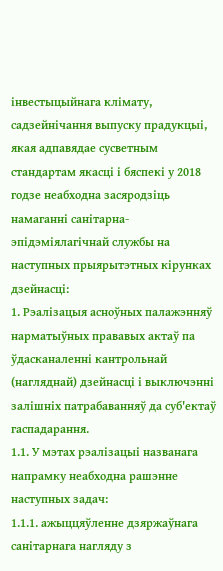інвестыцыйнага клімату, садзейнічання выпуску прадукцыі, якая адпавядае сусветным стандартам якасці і бяспекі у 2018 годзе неабходна засяродзіць намаганні санітарна-эпідэміялагічнай службы на наступных прыярытэтных кірунках дзейнасці:
1. Рэалізацыя асноўных палажэнняў нарматыўных прававых актаў па ўдасканаленні кантрольнай (нагляднай) дзейнасці і выключэнні залішніх патрабаванняў да суб'ектаў гаспадарання.
1.1. У мэтах рэалізацыі названага напрамку неабходна рашэнне наступных задач:
1.1.1. ажыццяўленне дзяржаўнага санітарнага нагляду з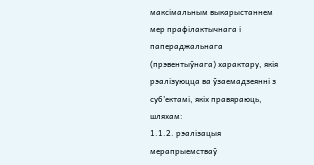максімальным выкарыстаннем мер прафілактычнага і папераджальнага (прэвентыўнага) характару, якія рэалізуюцца ва ўзаемадзеянні з суб'ектамі, якіх правяраюць, шляхам:
1.1.2. рэалізацыя мерапрыемстваў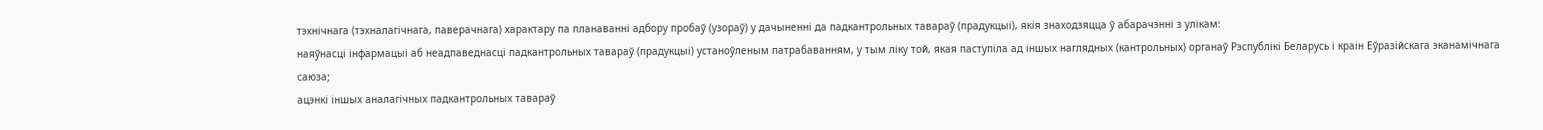тэхнічнага (тэхналагічнага, паверачнага) характару па планаванні адбору пробаў (узораў) у дачыненні да падкантрольных тавараў (прадукцыі), якія знаходзяцца ў абарачэнні з улікам:
наяўнасці інфармацыі аб неадпаведнасці падкантрольных тавараў (прадукцыі) устаноўленым патрабаванням, у тым ліку той, якая паступіла ад іншых наглядных (кантрольных) органаў Рэспублікі Беларусь і краін Еўразійскага эканамічнага саюза;
ацэнкі іншых аналагічных падкантрольных тавараў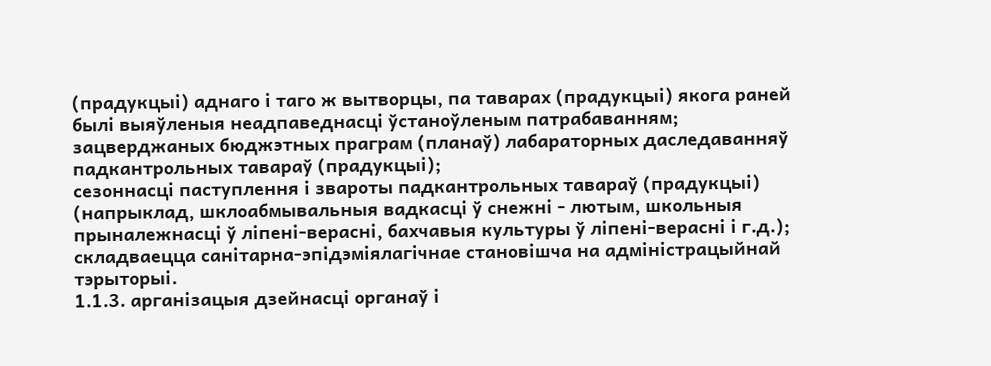(прадукцыі) аднаго і таго ж вытворцы, па таварах (прадукцыі) якога раней былі выяўленыя неадпаведнасці ўстаноўленым патрабаванням;
зацверджаных бюджэтных праграм (планаў) лабараторных даследаванняў падкантрольных тавараў (прадукцыі);
сезоннасці паступлення і звароты падкантрольных тавараў (прадукцыі) (напрыклад, шклоабмывальныя вадкасці ў снежні - лютым, школьныя прыналежнасці ў ліпені-верасні, бахчавыя культуры ў ліпені-верасні і г.д.);
складваецца санітарна-эпідэміялагічнае становішча на адміністрацыйнай тэрыторыі.
1.1.3. арганізацыя дзейнасці органаў і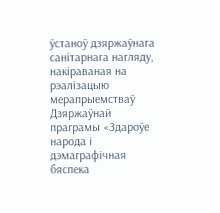ўстаноў дзяржаўнага санітарнага нагляду, накіраваная на рэалізацыю мерапрыемстваў Дзяржаўнай праграмы «Здароўе народа і дэмаграфічная бяспека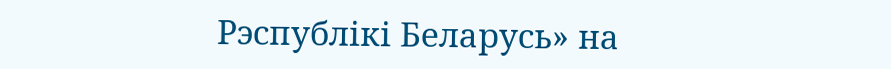Рэспублікі Беларусь» на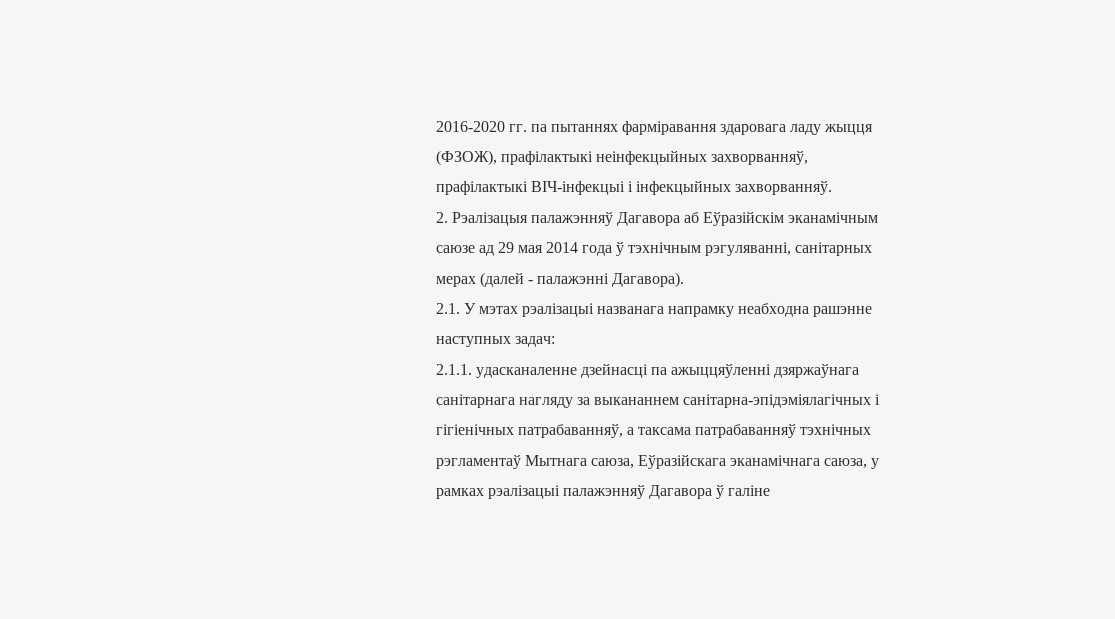2016-2020 гг. па пытаннях фарміравання здаровага ладу жыцця (ФЗОЖ), прафілактыкі неінфекцыйных захворванняў, прафілактыкі ВІЧ-інфекцыі і інфекцыйных захворванняў.
2. Рэалізацыя палажэнняў Дагавора аб Еўразійскім эканамічным саюзе ад 29 мая 2014 года ў тэхнічным рэгуляванні, санітарных мерах (далей - палажэнні Дагавора).
2.1. У мэтах рэалізацыі названага напрамку неабходна рашэнне наступных задач:
2.1.1. удасканаленне дзейнасці па ажыццяўленні дзяржаўнага санітарнага нагляду за выкананнем санітарна-эпідэміялагічных і гігіенічных патрабаванняў, а таксама патрабаванняў тэхнічных рэгламентаў Мытнага саюза, Еўразійскага эканамічнага саюза, у рамках рэалізацыі палажэнняў Дагавора ў галіне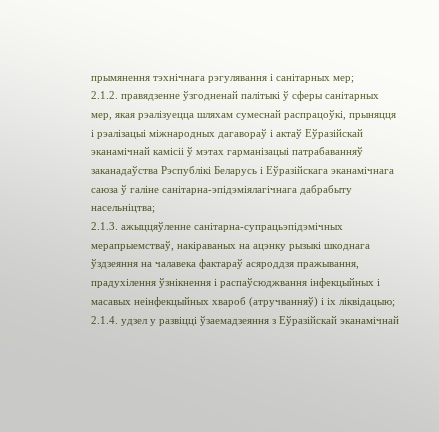прымянення тэхнічнага рэгулявання і санітарных мер;
2.1.2. правядзенне ўзгодненай палітыкі ў сферы санітарных мер, якая рэалізуецца шляхам сумеснай распрацоўкі, прыняцця і рэалізацыі міжнародных дагавораў і актаў Еўразійскай эканамічнай камісіі ў мэтах гарманізацыі патрабаванняў заканадаўства Рэспублікі Беларусь і Еўразійскага эканамічнага саюза ў галіне санітарна-эпідэміялагічнага дабрабыту насельніцтва;
2.1.3. ажыццяўленне санітарна-супрацьэпідэмічных мерапрыемстваў, накіраваных на ацэнку рызыкі шкоднага ўздзеяння на чалавека фактараў асяроддзя пражывання, прадухілення ўзнікнення і распаўсюджвання інфекцыйных і масавых неінфекцыйных хвароб (атручванняў) і іх ліквідацыю;
2.1.4. удзел у развіцці ўзаемадзеяння з Еўразійскай эканамічнай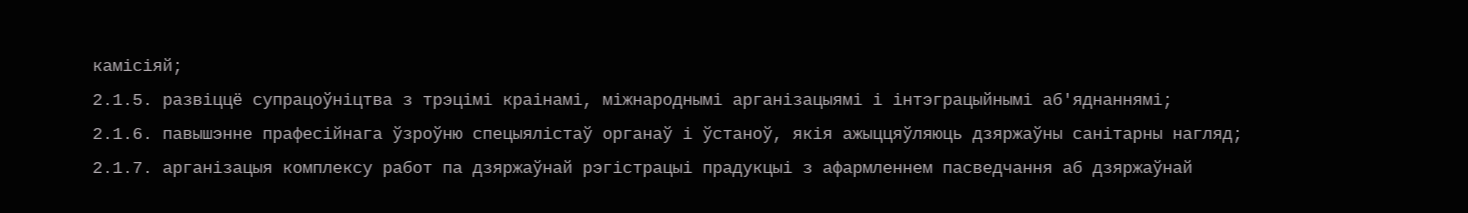камісіяй;
2.1.5. развіццё супрацоўніцтва з трэцімі краінамі, міжнароднымі арганізацыямі і інтэграцыйнымі аб'яднаннямі;
2.1.6. павышэнне прафесійнага ўзроўню спецыялістаў органаў і ўстаноў, якiя ажыццяўляюць дзяржаўны санітарны нагляд;
2.1.7. арганізацыя комплексу работ па дзяржаўнай рэгістрацыі прадукцыі з афармленнем пасведчання аб дзяржаўнай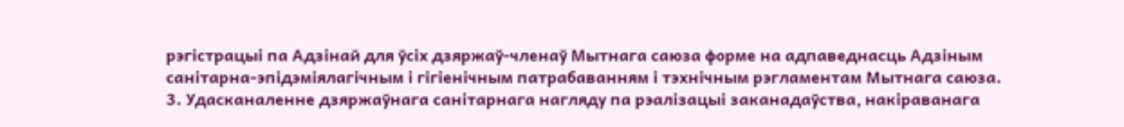рэгістрацыі па Адзінай для ўсіх дзяржаў-членаў Мытнага саюза форме на адпаведнасць Адзіным санітарна-эпідэміялагічным і гігіенічным патрабаванням і тэхнічным рэгламентам Мытнага саюза.
3. Удасканаленне дзяржаўнага санітарнага нагляду па рэалізацыі заканадаўства, накіраванага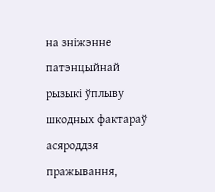на зніжэнне патэнцыйнай рызыкі ўплыву шкодных фактараў асяроддзя пражывання,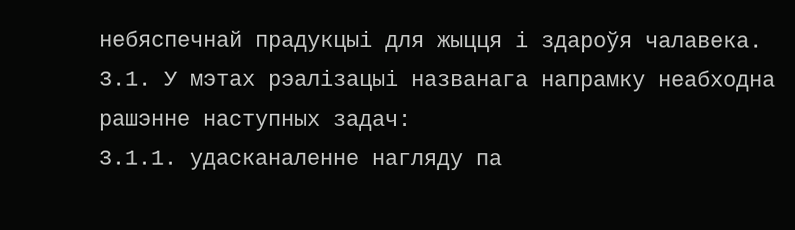небяспечнай прадукцыі для жыцця і здароўя чалавека.
3.1. У мэтах рэалізацыі названага напрамку неабходна рашэнне наступных задач:
3.1.1. удасканаленне нагляду па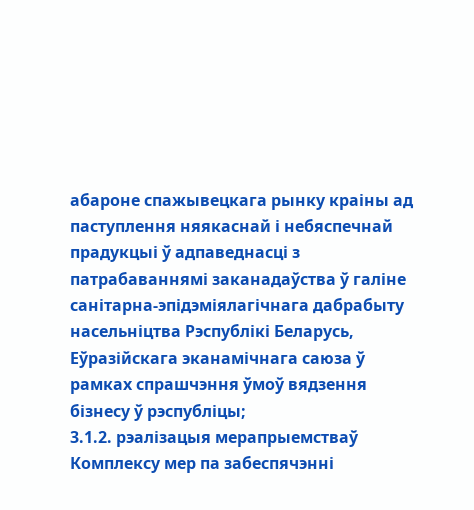абароне спажывецкага рынку краіны ад паступлення няякаснай і небяспечнай прадукцыі ў адпаведнасці з патрабаваннямі заканадаўства ў галіне санітарна-эпідэміялагічнага дабрабыту насельніцтва Рэспублікі Беларусь, Еўразійскага эканамічнага саюза ў рамках спрашчэння ўмоў вядзення бізнесу ў рэспубліцы;
3.1.2. рэалізацыя мерапрыемстваў Комплексу мер па забеспячэнні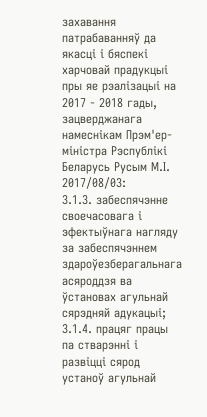захавання патрабаванняў да якасці і бяспекі харчовай прадукцыі пры яе рэалізацыі на 2017 - 2018 гады, зацверджанага намеснікам Прэм'ер-міністра Рэспублікі Беларусь Русым М.І. 2017/08/03:
3.1.3. забеспячэнне своечасовага і эфектыўнага нагляду за забеспячэннем здароўезберагальнага асяроддзя ва ўстановах агульнай сярэдняй адукацыі;
3.1.4. працяг працы па стварэнні і развіцці сярод устаноў агульнай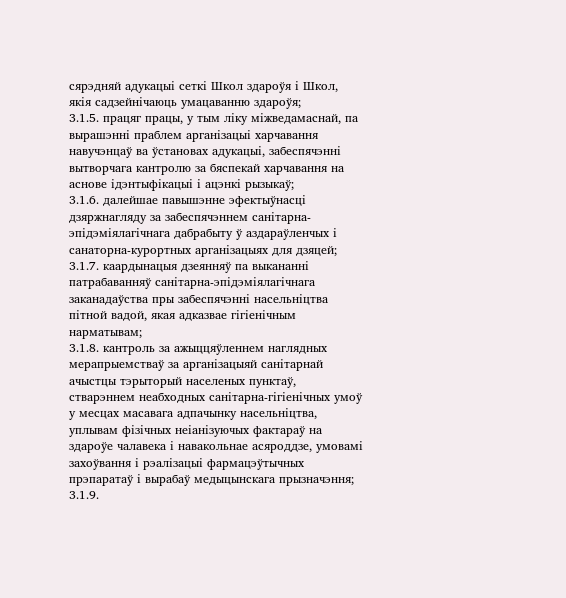сярэдняй адукацыі сеткі Школ здароўя і Школ, якія садзейнічаюць умацаванню здароўя;
3.1.5. працяг працы, у тым ліку міжведамаснай, па вырашэнні праблем арганізацыі харчавання навучэнцаў ва ўстановах адукацыi, забеспячэнні вытворчага кантролю за бяспекай харчавання на аснове ідэнтыфікацыі і ацэнкі рызыкаў;
3.1.6. далейшае павышэнне эфектыўнасці дзяржнагляду за забеспячэннем санітарна-эпідэміялагічнага дабрабыту ў аздараўленчых і санаторна-курортных арганізацыях для дзяцей;
3.1.7. каардынацыя дзеянняў па выкананні патрабаванняў санітарна-эпідэміялагічнага заканадаўства пры забеспячэнні насельніцтва пітной вадой, якая адказвае гігіенічным нарматывам;
3.1.8. кантроль за ажыццяўленнем наглядных мерапрыемстваў за арганізацыяй санітарнай ачыстцы тэрыторый населеных пунктаў, стварэннем неабходных санітарна-гігіенічных умоў у месцах масавага адпачынку насельніцтва, уплывам фізічных неіанізуючых фактараў на здароўе чалавека і навакольнае асяроддзе, умовамі захоўвання і рэалізацыі фармацэўтычных прэпаратаў і вырабаў медыцынскага прызначэння;
3.1.9.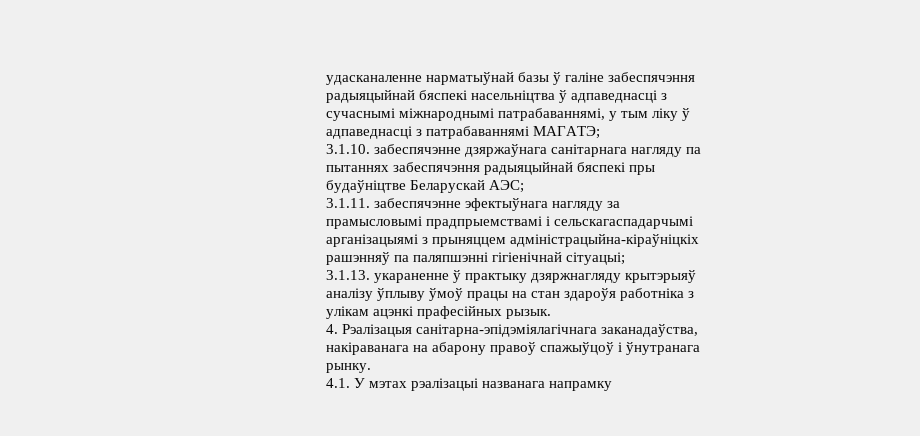удасканаленне нарматыўнай базы ў галiне забеспячэння радыяцыйнай бяспекі насельніцтва ў адпаведнасці з сучаснымі міжнароднымі патрабаваннямі, у тым ліку ў адпаведнасці з патрабаваннямі МАГАТЭ;
3.1.10. забеспячэнне дзяржаўнага санітарнага нагляду па пытаннях забеспячэння радыяцыйнай бяспекі пры будаўніцтве Беларускай АЭС;
3.1.11. забеспячэнне эфектыўнага нагляду за прамысловымі прадпрыемствамі і сельскагаспадарчымі арганізацыямі з прыняццем адміністрацыйна-кіраўніцкіх рашэнняў па паляпшэнні гігіенічнай сітуацыі;
3.1.13. укараненне ў практыку дзяржнагляду крытэрыяў аналізу ўплыву ўмоў працы на стан здароўя работніка з улікам ацэнкі прафесійных рызык.
4. Рэалізацыя санітарна-эпідэміялагічнага заканадаўства, накіраванага на абарону правоў спажыўцоў і ўнутранага рынку.
4.1. У мэтах рэалізацыі названага напрамку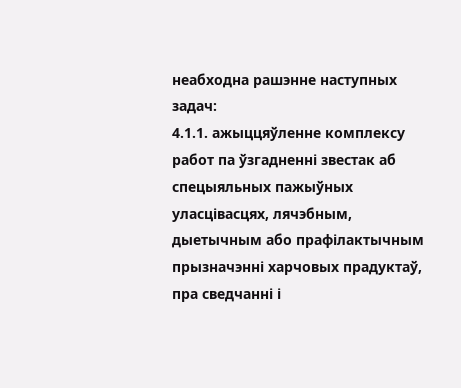неабходна рашэнне наступных задач:
4.1.1. ажыццяўленне комплексу работ па ўзгадненні звестак аб спецыяльных пажыўных уласцівасцях, лячэбным, дыетычным або прафілактычным прызначэнні харчовых прадуктаў, пра сведчанні і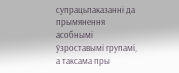супрацьпаказанні да прымянення асобнымі ўзроставымі групамі, а таксама пры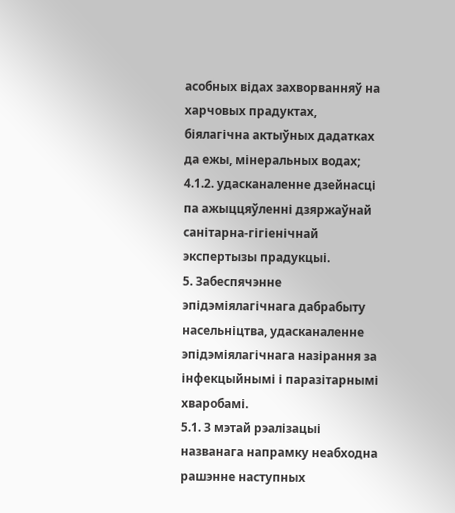асобных відах захворванняў на харчовых прадуктах, біялагічна актыўных дадатках да ежы, мінеральных водах;
4.1.2. удасканаленне дзейнасці па ажыццяўленні дзяржаўнай санітарна-гігіенічнай экспертызы прадукцыі.
5. Забеспячэнне эпідэміялагічнага дабрабыту насельніцтва, удасканаленне эпідэміялагічнага назірання за інфекцыйнымі і паразітарнымі хваробамі.
5.1. З мэтай рэалізацыі названага напрамку неабходна рашэнне наступных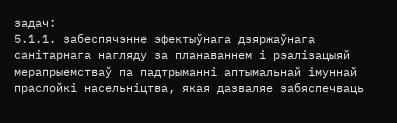задач:
5.1.1. забеспячэнне эфектыўнага дзяржаўнага санітарнага нагляду за планаваннем і рэалізацыяй мерапрыемстваў па падтрыманні аптымальнай імуннай праслойкі насельніцтва, якая дазваляе забяспечваць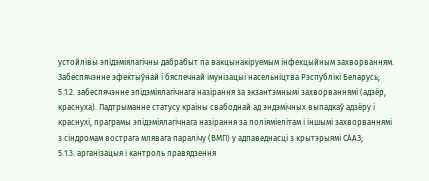устойлівы эпідэміялагічны дабрабыт па вакцынакіруемым інфекцыйным захворванням. Забеспячэнне эфектыўнай і бяспечнай імунізацыі насельніцтва Рэспублікі Беларусь;
5.1.2. забеспячэнне эпідэміялагічнага назірання за экзантэмнымі захворваннямі (адзёр, краснуха). Падтрыманне статусу краіны свабоднай ад эндэмічных выпадкаў адзёру і краснухі, праграмы эпідэміялагічнага назірання за поліяміелітам і іншымі захворваннямі з сіндромам вострага млявага паралічу (ВМП) у адпаведнасці з крытэрыямi СААЗ;
5.1.3. арганізацыя і кантроль правядзення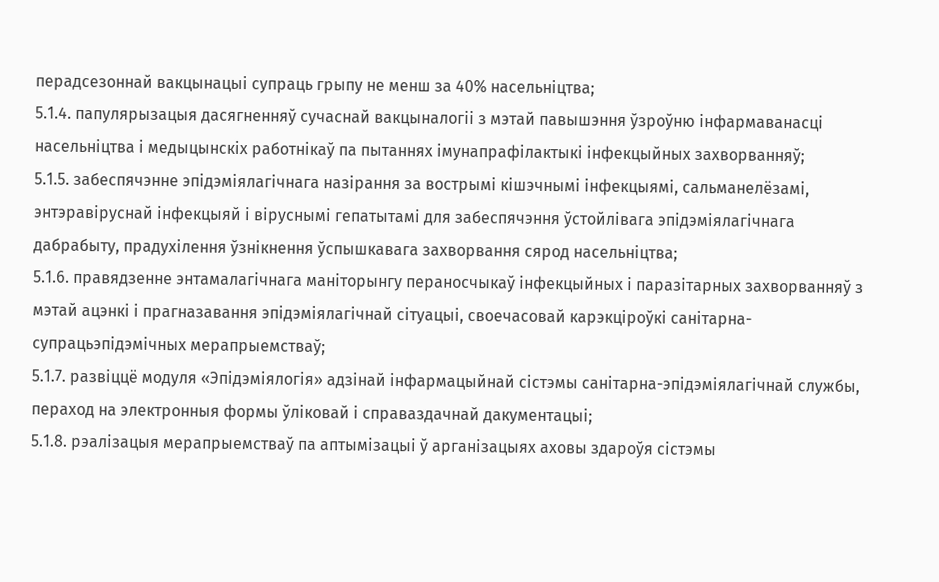перадсезоннай вакцынацыі супраць грыпу не менш за 40% насельніцтва;
5.1.4. папулярызацыя дасягненняў сучаснай вакцыналогіі з мэтай павышэння ўзроўню інфармаванасці насельніцтва і медыцынскіх работнікаў па пытаннях імунапрафілактыкі інфекцыйных захворванняў;
5.1.5. забеспячэнне эпідэміялагічнага назірання за вострымі кішэчнымі інфекцыямі, сальманелёзамі, энтэравіруснай інфекцыяй і віруснымі гепатытамі для забеспячэння ўстойлівага эпідэміялагічнага дабрабыту, прадухілення ўзнікнення ўспышкавага захворвання сярод насельніцтва;
5.1.6. правядзенне энтамалагічнага маніторынгу пераносчыкаў інфекцыйных і паразітарных захворванняў з мэтай ацэнкі і прагназавання эпідэміялагічнай сітуацыі, своечасовай карэкціроўкі санітарна-супрацьэпідэмічных мерапрыемстваў;
5.1.7. развіццё модуля «Эпідэміялогія» адзінай інфармацыйнай сістэмы санітарна-эпідэміялагічнай службы, пераход на электронныя формы ўліковай і справаздачнай дакументацыі;
5.1.8. рэалізацыя мерапрыемстваў па аптымізацыі ў арганізацыях аховы здароўя сістэмы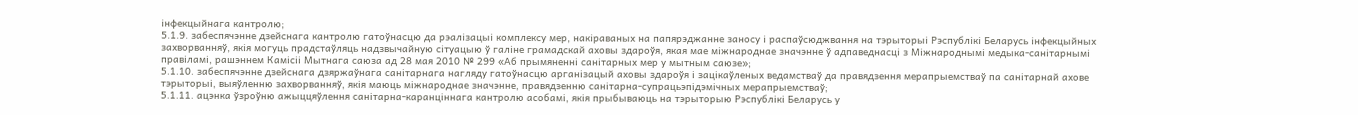інфекцыйнага кантролю;
5.1.9. забеспячэнне дзейснага кантролю гатоўнасцю да рэалізацыі комплексу мер, накіраваных на папярэджанне заносу і распаўсюджвання на тэрыторыі Рэспублікі Беларусь інфекцыйных захворванняў, якія могуць прадстаўляць надзвычайную сітуацыю ў галіне грамадскай аховы здароўя, якая мае міжнароднае значэнне ў адпаведнасці з Міжнароднымі медыка-санітарнымі правіламі, рашэннем Камісіі Мытнага саюза ад 28 мая 2010 № 299 «Аб прымяненні санітарных мер у мытным саюзе»;
5.1.10. забеспячэнне дзейснага дзяржаўнага санітарнага нагляду гатоўнасцю арганізацый аховы здароўя і зацікаўленых ведамстваў да правядзення мерапрыемстваў па санітарнай ахове тэрыторыі, выяўленню захворванняў, якія маюць міжнароднае значэнне, правядзенню санітарна-супрацьэпідэмічных мерапрыемстваў;
5.1.11. ацэнка ўзроўню ажыццяўлення санітарна-каранціннага кантролю асобамі, якія прыбываюць на тэрыторыю Рэспублікі Беларусь у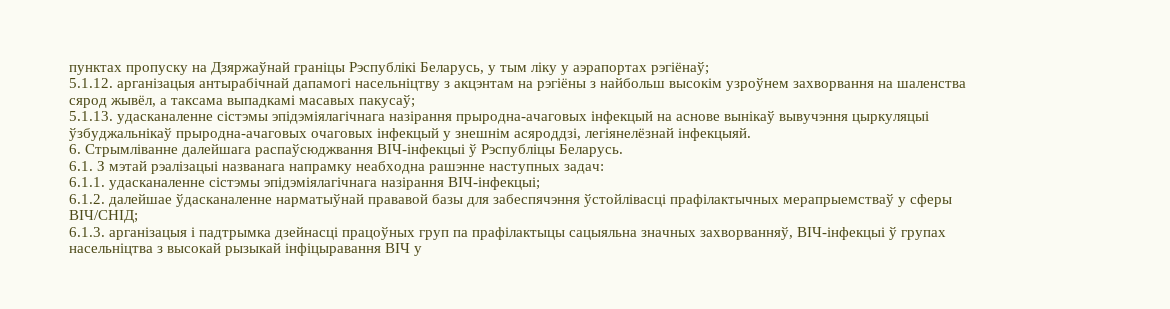пунктах пропуску на Дзяржаўнай граніцы Рэспублікі Беларусь, у тым ліку у аэрапортах рэгіёнаў;
5.1.12. арганізацыя антырабічнай дапамогі насельніцтву з акцэнтам на рэгіёны з найбольш высокім узроўнем захворвання на шаленства сярод жывёл, а таксама выпадкамі масавых пакусаў;
5.1.13. удасканаленне сістэмы эпідэміялагічнага назірання прыродна-ачаговых інфекцый на аснове вынікаў вывучэння цыркуляцыі ўзбуджальнікаў прыродна-ачаговых очаговых інфекцый у знешнім асяроддзі, легіянелёзнай інфекцыяй.
6. Стрымліванне далейшага распаўсюджвання ВІЧ-інфекцыі ў Рэспубліцы Беларусь.
6.1. З мэтай рэалізацыі названага напрамку неабходна рашэнне наступных задач:
6.1.1. удасканаленне сістэмы эпідэміялагічнага назірання ВІЧ-інфекцыі;
6.1.2. далейшае ўдасканаленне нарматыўнай прававой базы для забеспячэння ўстойлівасці прафілактычных мерапрыемстваў у сферы ВІЧ/СНІД;
6.1.3. арганізацыя і падтрымка дзейнасці працоўных груп па прафілактыцы сацыяльна значных захворванняў, ВІЧ-інфекцыі ў групах насельніцтва з высокай рызыкай інфіцыравання ВІЧ у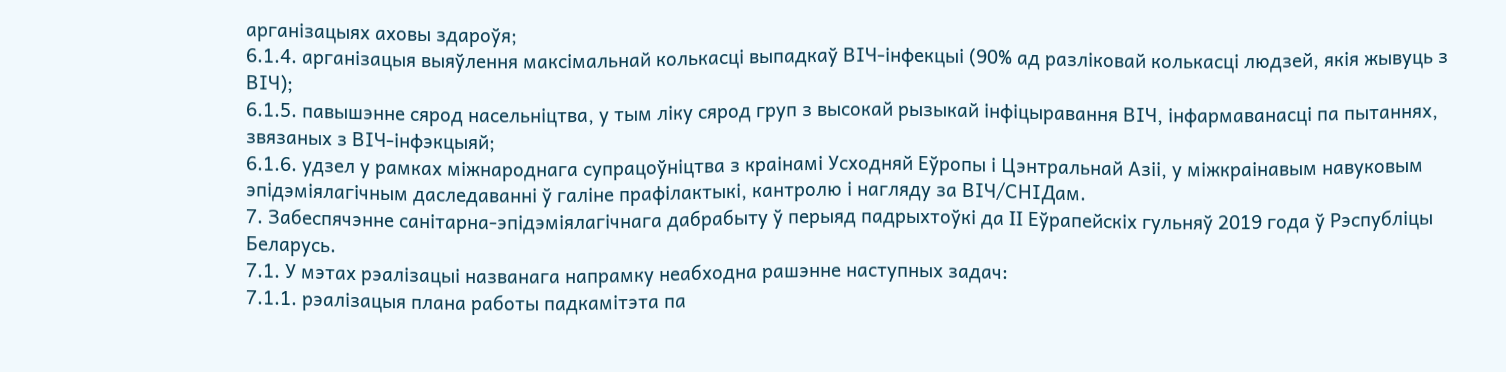арганізацыях аховы здароўя;
6.1.4. арганізацыя выяўлення максімальнай колькасці выпадкаў ВІЧ-інфекцыі (90% ад разліковай колькасці людзей, якія жывуць з ВІЧ);
6.1.5. павышэнне сярод насельніцтва, у тым ліку сярод груп з высокай рызыкай інфіцыравання ВІЧ, інфармаванасці па пытаннях, звязаных з ВІЧ-інфэкцыяй;
6.1.6. удзел у рамках міжнароднага супрацоўніцтва з краінамі Усходняй Еўропы і Цэнтральнай Азіі, у міжкраінавым навуковым эпідэміялагічным даследаванні ў галіне прафілактыкі, кантролю і нагляду за ВІЧ/СНІДам.
7. Забеспячэнне санітарна-эпідэміялагічнага дабрабыту ў перыяд падрыхтоўкі да II Еўрапейскіх гульняў 2019 года ў Рэспубліцы Беларусь.
7.1. У мэтах рэалізацыі названага напрамку неабходна рашэнне наступных задач:
7.1.1. рэалізацыя плана работы падкамітэта па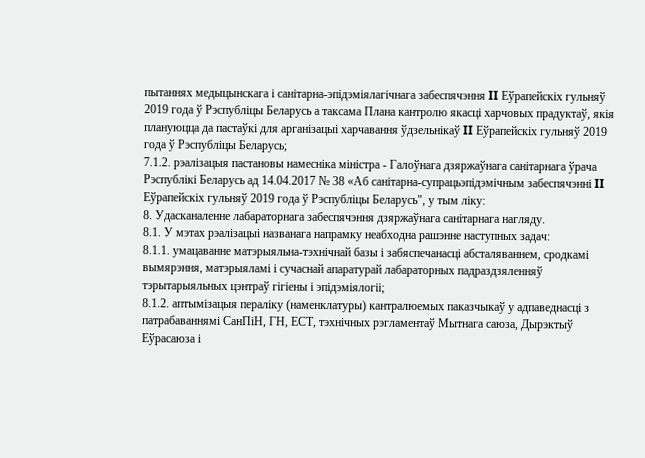пытаннях медыцынскага і санітарна-эпідэміялагічнага забеспячэння II Еўрапейскіх гульняў 2019 года ў Рэспубліцы Беларусь а таксама Плана кантролю якасці харчовых прадуктаў, якія плануюцца да пастаўкі для арганізацыі харчавання ўдзельнікаў II Еўрапейскіх гульняў 2019 года ў Рэспубліцы Беларусь;
7.1.2. рэалізацыя пастановы намесніка міністра - Галоўнага дзяржаўнага санітарнага ўрача Рэспублікі Беларусь ад 14.04.2017 № 38 «Аб санітарна-супрацьэпідэмічным забеспячэнні II Еўрапейскіх гульняў 2019 года ў Рэспубліцы Беларусь", у тым ліку:
8. Удасканаленне лабараторнага забеспячэння дзяржаўнага санітарнага нагляду.
8.1. У мэтах рэалізацыі названага напрамку неабходна рашэнне наступных задач:
8.1.1. умацаванне матэрыяльна-тэхнічнай базы і забяспечанасці абсталяваннем, сродкамі вымярэння, матэрыяламі і сучаснай апаратурай лабараторных падраздзяленняў тэрытарыяльных цэнтраў гігіены і эпідэміялогіі;
8.1.2. аптымізацыя пераліку (наменклатуры) кантралюемых паказчыкаў у адпаведнасці з патрабаваннямі СанПіН, ГН, ЕСТ, тэхнічных рэгламентаў Мытнага саюза, Дырэктыў Еўрасаюза і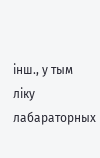інш., у тым ліку лабараторных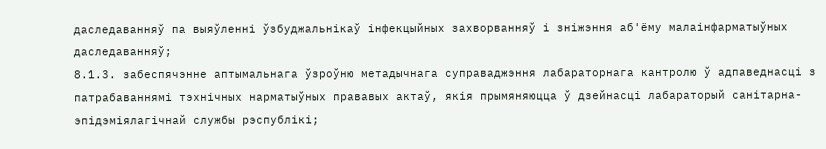даследаванняў па выяўленні ўзбуджальнікаў інфекцыйных захворванняў і зніжэння аб'ёму малаінфарматыўных даследаванняў;
8.1.3. забеспячэнне аптымальнага ўзроўню метадычнага суправаджэння лабараторнага кантролю ў адпаведнасці з патрабаваннямі тэхнічных нарматыўных прававых актаў, якiя прымяняюцца ў дзейнасці лабараторый санітарна-эпідэміялагічнай службы рэспублікі;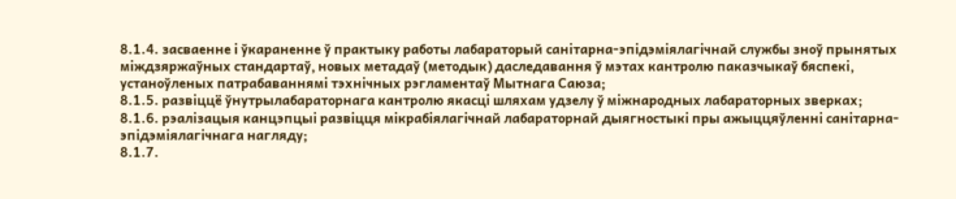8.1.4. засваенне і ўкараненне ў практыку работы лабараторый санітарна-эпідэміялагічнай службы зноў прынятых міждзяржаўных стандартаў, новых метадаў (методык) даследавання ў мэтах кантролю паказчыкаў бяспекі, устаноўленых патрабаваннямі тэхнічных рэгламентаў Мытнага Саюза;
8.1.5. развіццё ўнутрылабараторнага кантролю якасці шляхам удзелу ў міжнародных лабараторных зверках;
8.1.6. рэалізацыя канцэпцыі развіцця мікрабіялагічнай лабараторнай дыягностыкі пры ажыццяўленні санітарна-эпідэміялагічнага нагляду;
8.1.7.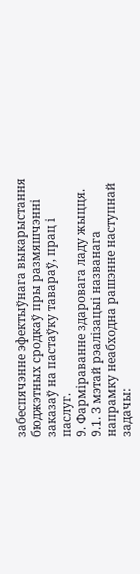забеспячэнне эфектыўнага выкарыстання бюджэтных сродкаў пры размяшчэнні заказаў на пастаўку тавараў, прац і паслуг.
9. Фарміраванне здаровага ладу жыцця.
9.1. З мэтай рэалізацыі названага напрамку неабходна рашэнне наступнай задачы: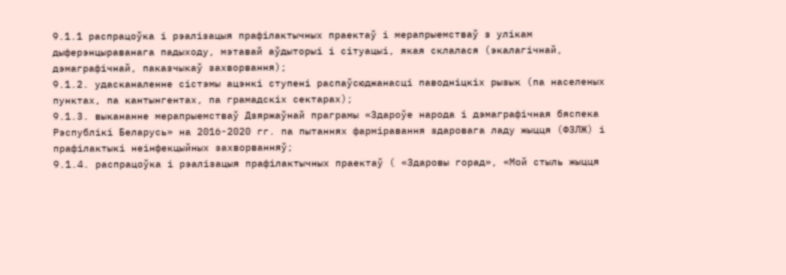9.1.1 распрацоўка і рэалізацыя прафілактычных праектаў і мерапрыемстваў з улікам дыферэнцыраванага падыходу, мэтавай аўдыторыі і сітуацыі, якая склалася (экалагічнай, дэмаграфічнай, паказчыкаў захворвання);
9.1.2. удасканаленне сістэмы ацэнкі ступені распаўсюджанасці паводніцкіх рызык (па населеных пунктах, па кантынгентах, па грамадскіх сектарах);
9.1.3. выкананне мерапрыемстваў Дзяржаўнай праграмы «Здароўе народа і дэмаграфічная бяспека Рэспублікі Беларусь» на 2016-2020 гг. па пытаннях фарміравання здаровага ладу жыцця (ФЗЛЖ) і прафілактыкі неінфекцыйных захворванняў;
9.1.4. распрацоўка і рэалізацыя прафілактычных праектаў ( «Здаровы горад», «Мой стыль жыцця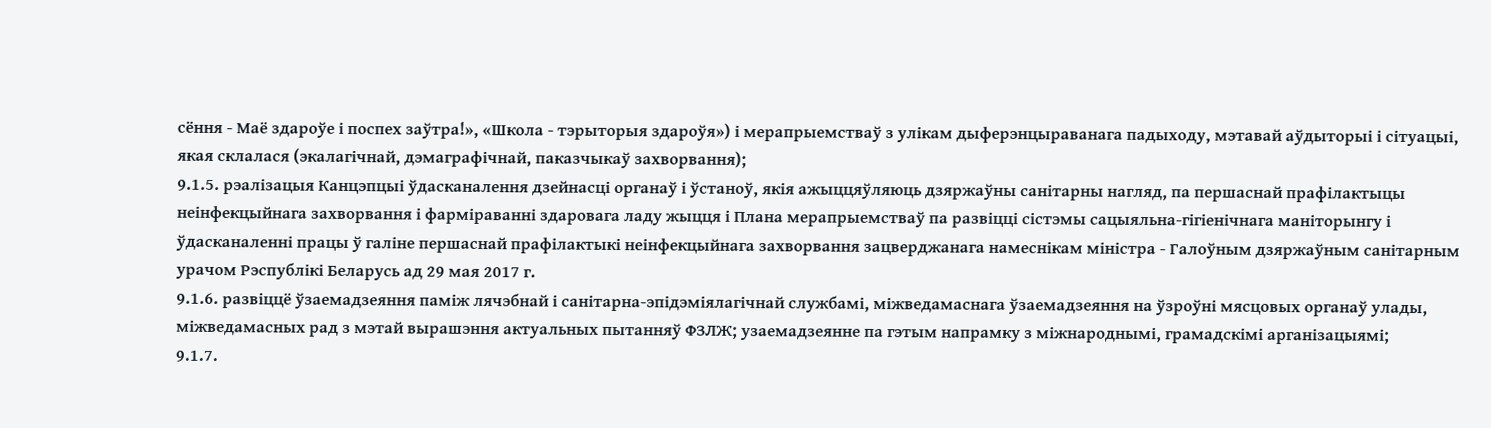сёння - Маё здароўе і поспех заўтра!», «Школа - тэрыторыя здароўя») і мерапрыемстваў з улікам дыферэнцыраванага падыходу, мэтавай аўдыторыі і сітуацыі, якая склалася (экалагічнай, дэмаграфічнай, паказчыкаў захворвання);
9.1.5. рэалізацыя Канцэпцыі ўдасканалення дзейнасці органаў і ўстаноў, якiя ажыццяўляюць дзяржаўны санітарны нагляд, па першаснай прафілактыцы неінфекцыйнага захворвання і фарміраванні здаровага ладу жыцця і Плана мерапрыемстваў па развіцці сістэмы сацыяльна-гігіенічнага маніторынгу і ўдасканаленні працы ў галіне першаснай прафілактыкі неінфекцыйнага захворвання зацверджанага намеснікам міністра - Галоўным дзяржаўным санітарным урачом Рэспублікі Беларусь ад 29 мая 2017 г.
9.1.6. развіццё ўзаемадзеяння паміж лячэбнай і санітарна-эпідэміялагічнай службамі, міжведамаснага ўзаемадзеяння на ўзроўні мясцовых органаў улады, міжведамасных рад з мэтай вырашэння актуальных пытанняў ФЗЛЖ; узаемадзеянне па гэтым напрамку з міжнароднымі, грамадскімі арганізацыямі;
9.1.7.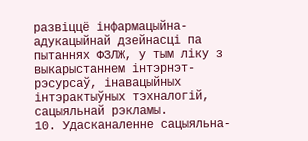развіццё інфармацыйна-адукацыйнай дзейнасці па пытаннях ФЗЛЖ, у тым ліку з выкарыстаннем інтэрнэт-рэсурсаў, інавацыйных інтэрактыўных тэхналогій, сацыяльнай рэкламы.
10. Удасканаленне сацыяльна-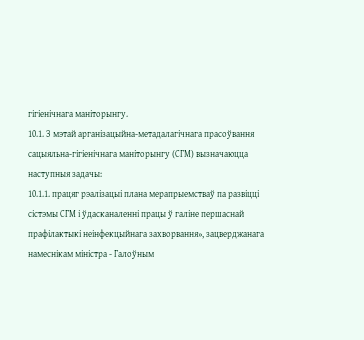гігіенічнага маніторынгу.
10.1. З мэтай арганізацыйна-метадалагічнага прасоўвання сацыяльна-гігіенічнага маніторынгу (СГМ) вызначаюцца наступныя задачы:
10.1.1. працяг рэалізацыі плана мерапрыемстваў па развіцці сістэмы СГМ і ўдасканаленні працы ў галіне першаснай прафілактыкі неінфекцыйнага захворвання», зацверджанага намеснікам міністра - Галоўным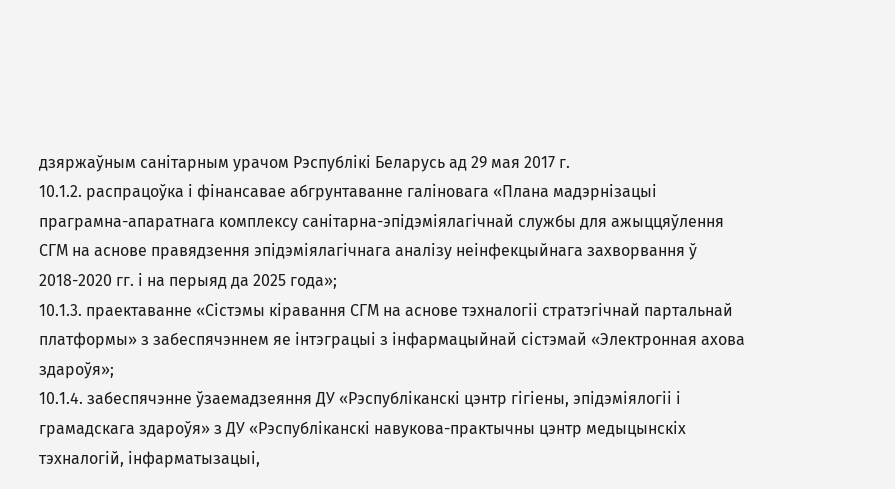дзяржаўным санітарным урачом Рэспублікі Беларусь ад 29 мая 2017 г.
10.1.2. распрацоўка і фінансавае абгрунтаванне галіновага «Плана мадэрнізацыі праграмна-апаратнага комплексу санітарна-эпідэміялагічнай службы для ажыццяўлення СГМ на аснове правядзення эпідэміялагічнага аналізу неінфекцыйнага захворвання ў 2018-2020 гг. і на перыяд да 2025 года»;
10.1.3. праектаванне «Сістэмы кіравання СГМ на аснове тэхналогіі стратэгічнай партальнай платформы» з забеспячэннем яе інтэграцыі з інфармацыйнай сістэмай «Электронная ахова здароўя»;
10.1.4. забеспячэнне ўзаемадзеяння ДУ «Рэспубліканскі цэнтр гігіены, эпідэміялогіі і грамадскага здароўя» з ДУ «Рэспубліканскі навукова-практычны цэнтр медыцынскіх тэхналогій, інфарматызацыі,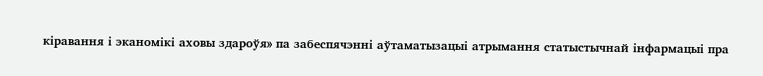кіравання і эканомікі аховы здароўя» па забеспячэнні аўтаматызацыі атрымання статыстычнай інфармацыі пра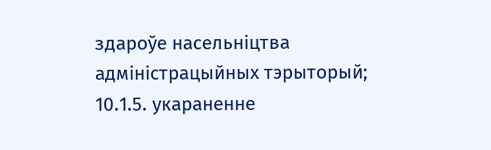здароўе насельніцтва адміністрацыйных тэрыторый;
10.1.5. укараненне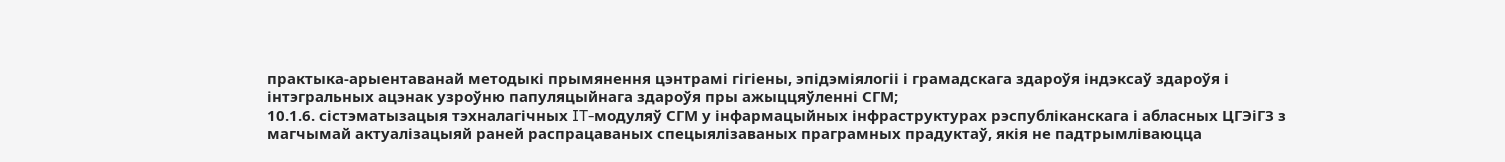практыка-арыентаванай методыкі прымянення цэнтрамі гігіены, эпідэміялогіі і грамадскага здароўя індэксаў здароўя і інтэгральных ацэнак узроўню папуляцыйнага здароўя пры ажыццяўленні СГМ;
10.1.6. сістэматызацыя тэхналагічных IT-модуляў СГМ у інфармацыйных інфраструктурах рэспубліканскага і абласных ЦГЭіГЗ з магчымай актуалізацыяй раней распрацаваных спецыялізаваных праграмных прадуктаў, якія не падтрымліваюцца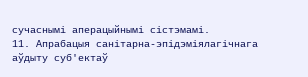сучаснымі аперацыйнымі сістэмамі.
11. Апрабацыя санітарна-эпідэміялагічнага аўдыту суб'ектаў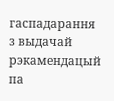гаспадарання з выдачай рэкамендацый па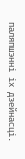паляпшэнні іх дзейнасці.